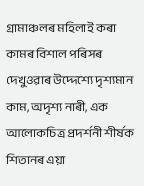গ্ৰামাঞ্চলৰ মহিলাই কৰা কামৰ বিশাল পৰিসৰ দেখুওৱাৰ উদ্দেশ্যে দৃশ্যমান কাম, অদৃশ্য নাৰী, এক আলোকচিত্ৰ প্ৰদৰ্শনী শীৰ্ষক শিতানৰ এয়া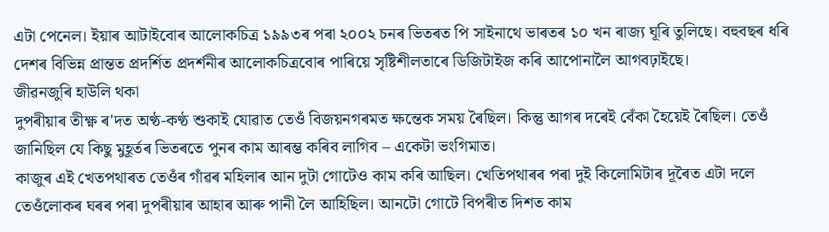এটা পেনেল। ইয়াৰ আটাইবোৰ আলোকচিত্ৰ ১৯৯৩ৰ পৰা ২০০২ চনৰ ভিতৰত পি সাইনাথে ভাৰতৰ ১০ খন ৰাজ্য ঘূৰি তুলিছে। বহুবছৰ ধৰি দেশৰ বিভিন্ন প্ৰান্তত প্ৰদৰ্শিত প্ৰদৰ্শনীৰ আলোকচিত্ৰবোৰ পাৰিয়ে সৃষ্টিশীলতাৰে ডিজিটাইজ কৰি আপোনালৈ আগবঢ়াইছে।
জীৱনজুৰি হাউলি থকা
দুপৰীয়াৰ তীক্ষ্ণ ৰ'দত অণ্ঠ-কণ্ঠ শুকাই যোৱাত তেওঁ বিজয়নগৰমত ক্ষন্তেক সময় ৰৈছিল। কিন্তু আগৰ দৰেই বেঁকা হৈয়েই ৰৈছিল। তেওঁ জানিছিল যে কিছু মুহূৰ্তৰ ভিতৰতে পুনৰ কাম আৰম্ভ কৰিব লাগিব – একেটা ভংগিমাত।
কাজুৰ এই খেতপথাৰত তেওঁৰ গাঁৱৰ মহিলাৰ আন দুটা গোটেও কাম কৰি আছিল। খেতিপথাৰৰ পৰা দুই কিলোমিটাৰ দূৰৈত এটা দলে তেওঁলোকৰ ঘৰৰ পৰা দুপৰীয়াৰ আহাৰ আৰু পানী লৈ আহিছিল। আনটো গোটে বিপৰীত দিশত কাম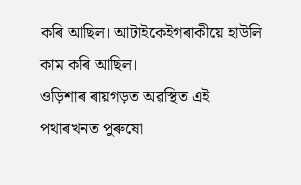কৰি আছিল। আটাইকেইগৰাকীয়ে হাউলি কাম কৰি আছিল।
ওড়িশাৰ ৰায়গড়ত অৱস্থিত এই পথাৰখনত পুৰুষো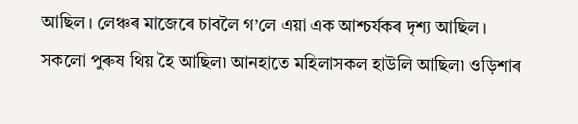আছিল। লেঞ্চৰ মাজেৰে চাবলৈ গ’লে এয়া এক আশ্চৰ্যকৰ দৃশ্য আছিল। সকলো পুৰুষ থিয় হৈ আছিল৷ আনহাতে মহিলাসকল হাউলি আছিল৷ ওড়িশাৰ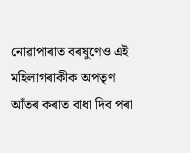নোৱাপাৰাত বৰষুণেও এই মহিলাগৰাকীক অপতৃণ আঁতৰ কৰাত বাধা দিব পৰা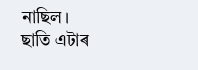নাছিল। ছাতি এটাৰ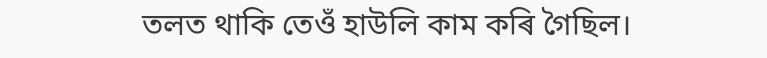তলত থাকি তেওঁ হাউলি কাম কৰি গৈছিল।